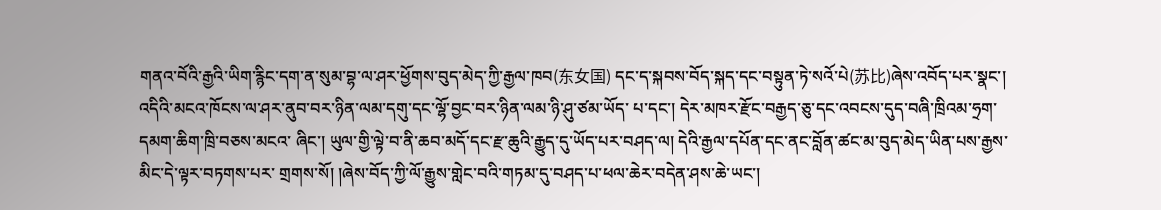གནའ་བོའི་རྒྱའི་ཡིག་རྙིང་དག་ན་སུམ་བྷ་ལ་ཤར་ཕྱོགས་བུད་མེད་ཀྱི་རྒྱལ་ཁབ(东女国) དང་ད་སྐབས་བོད་སྐད་དང་བསྟུན་ཏེ་སའོ་པེ(苏比)ཞེས་འབོད་པར་སྣང་། འདིའི་མངའ་ཁོངས་ལ་ཤར་ནུབ་བར་ཉིན་ལམ་དགུ་དང་ལྷོ་བྱང་བར་ཉིན་ལམ་ཉི་ཤུ་ཙམ་ཡོད་ པ་དང་། དེར་མཁར་རྫོང་བརྒྱད་ཅུ་དང་འབངས་དུད་བཞི་ཁྲིའམ་ཧྲག་དམག་ཆིག་ཁྲི་བཅས་མངའ་ ཞིང་། ཡུལ་གྱི་ལྟེ་བ་ནི་ཆབ་མདོ་དང་རྫ་ཆུའི་རྒྱུད་དུ་ཡོད་པར་བཤད་ལ། དེའི་རྒྱལ་དཔོན་དང་ནང་བློན་ཚང་མ་བུད་མེད་ཡིན་པས་རྒྱས་མིང་དེ་ལྟར་བཏགས་པར་ གྲགས་སོ། །ཞེས་བོད་ཀྱི་ལོ་རྒྱུས་གླེང་བའི་གཏམ་དུ་བཤད་པ་ཕལ་ཆེར་བདེན་ཤས་ཆེ་ཡང་།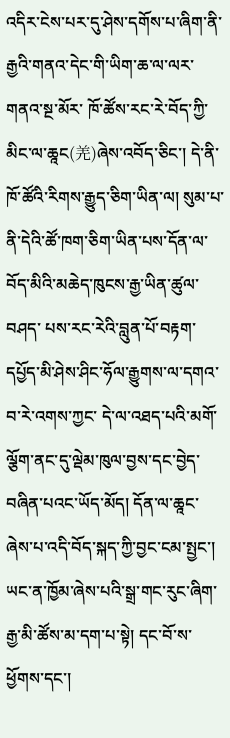འདིར་ངེས་པར་དུ་ཤེས་དགོས་པ་ཞིག་ནི་རྒྱའི་གནའ་དེང་གི་ཡིག་ཆ་ལ་ལར་གནའ་སྔ་མོར་ ཁོ་ཚོས་རང་རེ་བོད་ཀྱི་མིང་ལ་ཆཱང(羌)ཞེས་འབོད་ཅིང་། དེ་ནི་ཁོ་ཚོའི་རིགས་རྒྱུད་ཅིག་ཡིན་ལ། སུམ་པ་ནི་དེའི་ཚོ་ཁག་ཅིག་ཡིན་པས་དོན་ལ་བོད་མིའི་མཆེད་ཁུངས་རྒྱ་ཡིན་ཚུལ་བཤད་ པས་རང་རེའི་བླུན་པོ་བརྟག་དཔྱོད་མི་ཤེས་ཤིང་ཧོལ་རྒྱུགས་ལ་དགའ་བ་རེ་འགས་ཀྱང་ དེ་ལ་འཐད་པའི་མགོ་ལྕོག་ནང་དུ་ལྡེམ་ཁུལ་བྱས་དང་བྱེད་བཞིན་པའང་ཡོད་མོད། དོན་ལ་ཆཱང་ཞེས་པ་འདི་བོད་སྐད་ཀྱི་བྱང་ངམ་སྤྱང་། ཡང་ན་ཁྱོམ་ཞེས་པའི་སྒྲ་གང་རུང་ཞིག་རྒྱ་མི་ཚོས་མ་དག་པ་སྟེ། དང་བོ་ས་ཕྱོགས་དང་།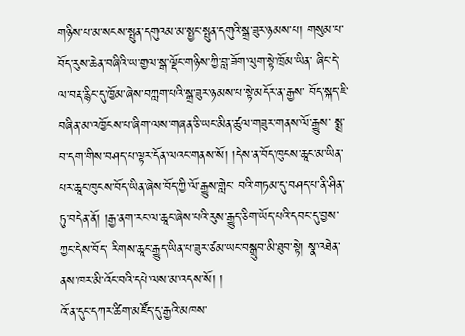གཉིས་པ་མ་སངས་སྤུན་དགུའམ་མ་སྤྱང་སྤུན་དགུའི་སྒྲ་ཟུར་ཉམས་པ། གསུམ་པ་བོད་རུས་ཆེན་བཞིའི་ཡ་གྱལ་སྒ་ལྡོང་གཉིས་ཀྱི་བླ་ཟོག་ལུག་སྟེ་ཁྲོམ་ཡིན་ ཞིང་དེ་ལ་བརྡ་རྙིང་དུ་ཁྱོམ་ཞེས་བཀླག་པའི་སྒྲ་ཟུར་ཉམས་པ་སྟེ་མདོར་ན་རྒྱས་ བོད་སྐད་ཇི་བཞིན་མ་འཁྱོངས་པ་ཞིག་ལས་གཞན་ཅི་ཡང་མིན་ཚུལ་གཟུར་གནས་ལོ་རྒྱུས་ སྨྲ་བ་དག་གིས་བཤད་པ་ལྟར་དོན་ལའང་གནས་སོ། །དེས་ན་བོད་ཁུངས་ཆཱང་མ་ཡིན་པར་ཆཱང་ཁུངས་བོད་ཡིན་ཞེས་བོད་ཀྱི་ལོ་རྒྱུས་གླེང་ བའི་གཏམ་དུ་བཤད་པ་ནི་ཤིན་ཏུ་བདེན་ནོ། །རྒྱ་ནག་རང་ལ་ཆཱང་ཞེས་པའི་རུས་རྒྱུད་ཅིག་ཡོད་པའི་དབང་དུ་བྱས་ཀྱང་དེས་བོད་ རིགས་ཆཱང་རྒྱུད་ཡིན་པ་ཟུར་ཙམ་ཡང་བསྒྲུབ་མི་ཐུབ་སྟེ། སྣ་འཐེན་ནས་ཁར་མི་འོང་བའི་དཔེ་ལས་མ་འདས་སོ། །
འོ་ན་དུང་དཀར་ཚིག་མཛོད་དུ་རྒྱའི་མཁས་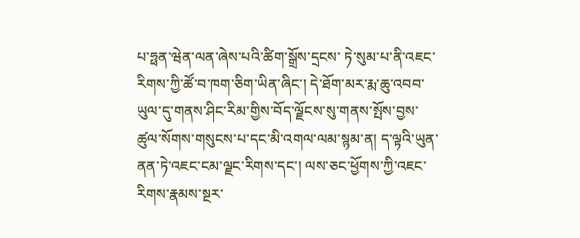པ་ཧྥན་ཝེན་ལན་ཞེས་པའི་ཚིག་སྒྲོས་དྲངས་ ཏེ་སུམ་པ་ནི་འཇང་རིགས་ཀྱི་ཚོ་བ་ཁག་ཅིག་ཡིན་ཞིང་། དེ་ཐོག་མར་རྨ་ཆུ་འབབ་ཡུལ་དུ་གནས་ཤིང་རིམ་གྱིས་བོད་ལྗོངས་སུ་གནས་སྤོས་བྱས་ ཚུལ་སོགས་གསུངས་པ་དང་མི་འགལ་ལམ་སྙམ་ན། ད་ལྟའི་ཡུན་ནན་ཏེ་འཇང་ངམ་ལྗང་རིགས་དང་། ལས་ཅང་ཕྱོགས་ཀྱི་འཇང་རིགས་རྣམས་སྔར་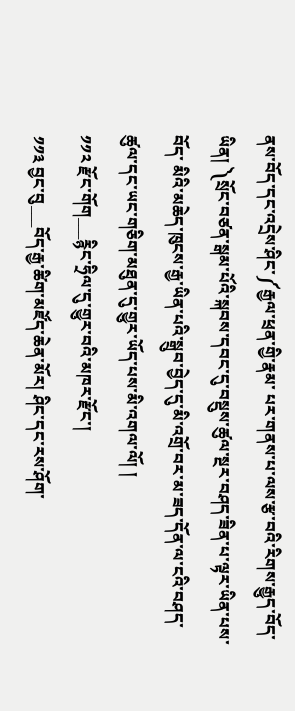ནས་བོད་དང་འདྲེས་ཤིང་༼རྒྱལ་ཕྲན་གྱི་རྣམ་ པར་གནས་པ་ལས་རྩ་བའི་རིགས་རྒྱུད་བོད་ཡིན། ༽སྲོང་བཙན་སྒམ་པོའི་སྐབས་དབང་དུ་བསྡུས་ཚུལ་སྔར་བཤད་ཟིན་པ་ལྟར་ཡིན་པས་བོད་ མིའི་མཆེད་ཁུངས་རྒྱ་ཡིན་པའི་སྒྲུབ་བྱེད་དུ་མི་འགྲོ་བར་མ་ཟད་དོན་ལ་ངའི་བཤད་ ཚུལ་དང་ཡང་གཅིག་མཐུན་དུ་གྱུར་ཡོད་པས་མི་འགལ་ལོ། །
༡༡༢ རྫོང་གོག___རྙིང་ཧྲིལ་དུ་གྱུར་བའི་མཁར་རྫོང་།
༡༡༣ བྱང་བུ___བོད་རྒྱ་ཚིག་མཛོད་ཆེན་མོར། ཤིང་དང་རས་ཤོག་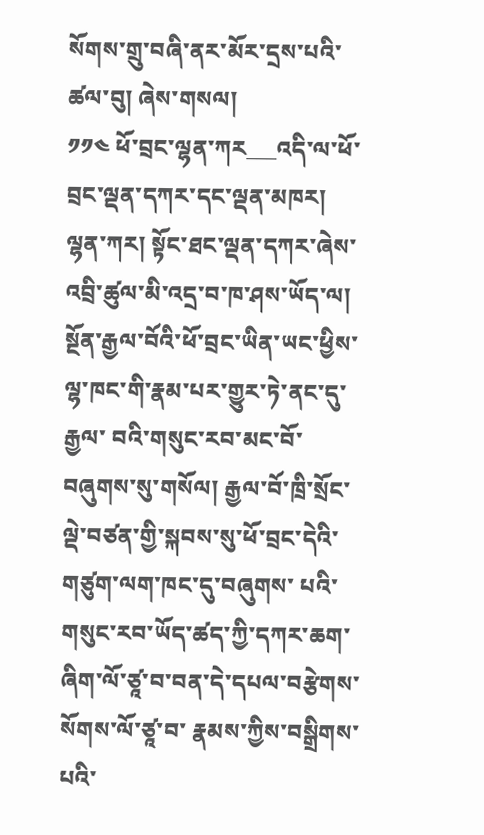སོགས་གྲུ་བཞི་ནར་མོར་དྲས་པའི་ཚལ་བུ། ཞེས་གསལ།
༡༡༤ ཕོ་བྲང་ལྷན་ཀར___འདི་ལ་ཕོ་བྲང་ལྡན་དཀར་དང་ལྡན་མཁར། ལྷན་ཀར། སྟོང་ཐང་ལྡན་དཀར་ཞེས་འབྲི་ཚུལ་མི་འདྲ་བ་ཁ་ཤས་ཡོད་ལ། སྔོན་རྒྱལ་བོའི་ཕོ་བྲང་ཡིན་ཡང་ཕྱིས་ལྷ་ཁང་གི་རྣམ་པར་གྱུར་ཏེ་ནང་དུ་རྒྱལ་ བའི་གསུང་རབ་མང་བོ་བཞུགས་སུ་གསོལ། རྒྱལ་བོ་ཁྲི་སྲོང་ལྡེ་བཙན་གྱི་སྐབས་སུ་ཕོ་བྲང་དེའི་གཙུག་ལག་ཁང་དུ་བཞུགས་ པའི་གསུང་རབ་ཡོད་ཚད་ཀྱི་དཀར་ཆག་ཞིག་ལོ་ཙཱ་བ་བན་དེ་དཔལ་བརྩེགས་སོགས་ལོ་ཙཱ་བ་ རྣམས་ཀྱིས་བསྒྲིགས་པའི་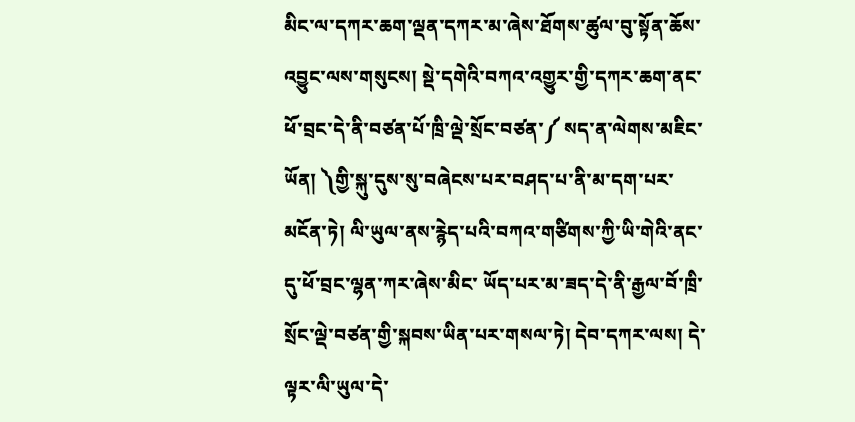མིང་ལ་དཀར་ཆག་ལྡན་དཀར་མ་ཞེས་ཐོགས་ཚུལ་བུ་སྟོན་ཆོས་ འབྱུང་ལས་གསུངས། སྡེ་དགེའི་བཀའ་འགྱུར་གྱི་དཀར་ཆག་ནང་ཕོ་བྲང་དེ་ནི་བཙན་པོ་ཁྲི་ལྡེ་སྲོང་བཙན་༼ སད་ན་ལེགས་མཇིང་ཡོན། ༽གྱི་སྐུ་དུས་སུ་བཞེངས་པར་བཤད་པ་ནི་མ་དག་པར་མངོན་ཏེ། ལི་ཡུལ་ནས་རྙེད་པའི་བཀའ་གཙིགས་ཀྱི་ཡི་གེའི་ནང་དུ་ཕོ་བྲང་ལྷན་ཀར་ཞེས་མིང་ ཡོད་པར་མ་ཟད་དེ་ནི་རྒྱལ་བོ་ཁྲི་སྲོང་ལྡེ་བཙན་གྱི་སྐབས་ཡིན་པར་གསལ་ཏེ། དེབ་དཀར་ལས། དེ་ལྟར་ལི་ཡུལ་དེ་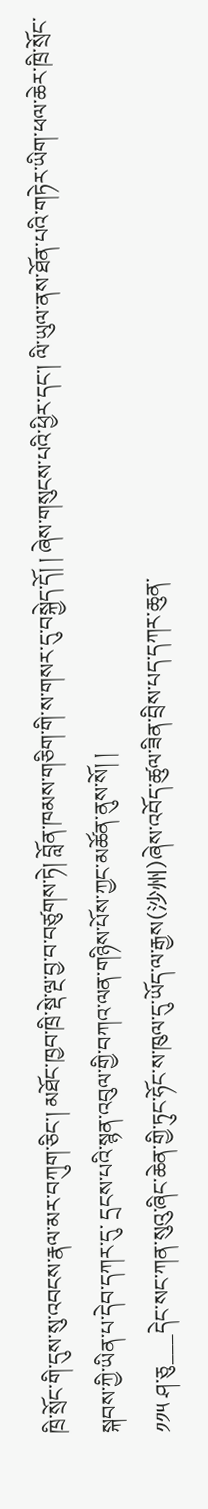ཁྲི་སྲོང་གི་དུས་སུ་འབངས་རྣལ་མར་བཀུག་ཅིང་། མཐོང་ཁྱབ་ཁྲི་སྡེ་ལྔ་བྱ་བ་བཙུགས་ཏེ། བློན་ཁམས་གཅིག་གི་ས་གསར་དུ་བསྐྱེད་དོ། ། ཞེས་གསུངས་པའི་ཕྱིར་དང་། ལི་ཡུལ་ནས་ཐོན་པའི་གཏེར་ཡིག་ཕལ་ཆེར་ཁྲི་སྲོང་སྐབས་ཀྱི་ཡིན་པ་དེབ་དཀར་དུ་ དྲངས་པའི་སྙན་འབུལ་གྱི་བཀའ་ལན་གཉིས་པོས་ཀྱང་མཚོན་ནུས་སོ། །
༡༡༥ ཤ་ཅུ___དེང་སང་ཀན་སུའུ་ཞིང་ཆེན་གྱི་ཏུང་ཧོང་ས་ཁུལ་དུ་ཡོད་ལ་རྒྱས(沙州)ཞེས་འབོད་ཚུལ་ཟིན་བྲིས་པད་དཀར་ཆུན་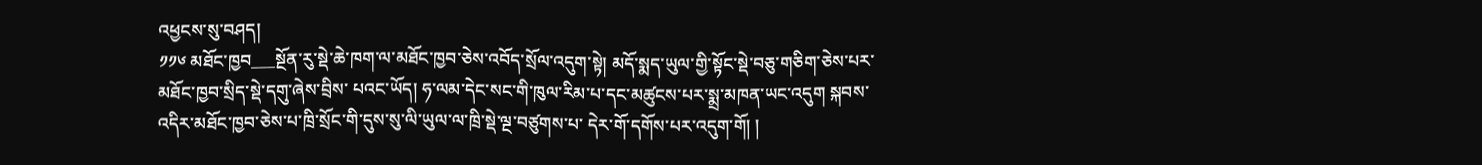འཕྱངས་སུ་བཤད།
༡༡༦ མཐོང་ཁྱབ___སྔོན་རུ་སྡེ་ཆེ་ཁག་ལ་མཐོང་ཁྱབ་ཅེས་འབོད་སྲོལ་འདུག་སྟེ། མདོ་སྨད་ཡུལ་གྱི་སྟོང་སྡེ་བཅུ་གཅིག་ཅེས་པར་མཐོང་ཁྱབ་སྲིད་སྡེ་དགུ་ཞེས་བྲིས་ པའང་ཡོད། ཧ་ལམ་དེང་སང་གི་ཁུལ་རིམ་པ་དང་མཚུངས་པར་སྨྲ་མཁན་ཡང་འདུག སྐབས་འདིར་མཐོང་ཁྱབ་ཅེས་པ་ཁྲི་སྲོང་གི་དུས་སུ་ལི་ཡུལ་ལ་ཁྲི་སྡེ་ལྔ་བཙུགས་པ་ དེར་གོ་དགོས་པར་འདུག་གོ། །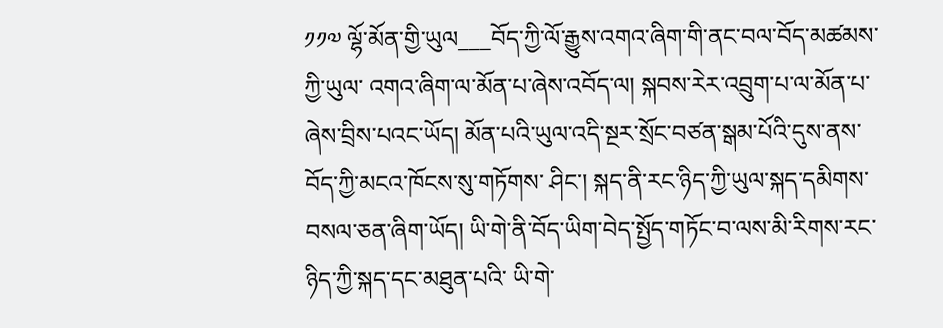༡༡༧ ལྷོ་མོན་གྱི་ཡུལ___བོད་ཀྱི་ལོ་རྒྱུས་འགའ་ཞིག་གི་ནང་བལ་བོད་མཚམས་ཀྱི་ཡུལ་ འགའ་ཞིག་ལ་མོན་པ་ཞེས་འབོད་ལ། སྐབས་རེར་འབྲུག་པ་ལ་མོན་པ་ཞེས་བྲིས་པའང་ཡོད། མོན་པའི་ཡུལ་འདི་སྔར་སྲོང་བཙན་སྒམ་པོའི་དུས་ནས་བོད་ཀྱི་མངའ་ཁོངས་སུ་གཏོགས་ ཤིང་། སྐད་ནི་རང་ཉིད་ཀྱི་ཡུལ་སྐད་དམིགས་བསལ་ཅན་ཞིག་ཡོད། ཡི་གེ་ནི་བོད་ཡིག་བེད་སྤྱོད་གཏོང་བ་ལས་མི་རིགས་རང་ཉིད་ཀྱི་སྐད་དང་མཐུན་པའི་ ཡི་གེ་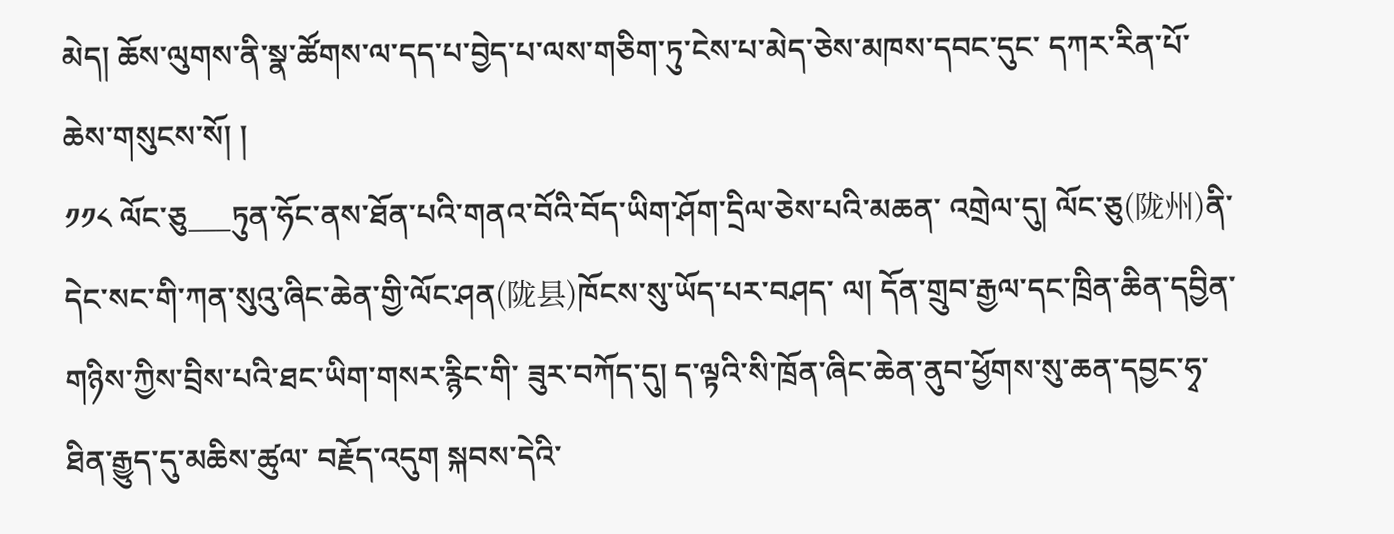མེད། ཆོས་ལུགས་ནི་སྣ་ཚོགས་ལ་དད་པ་བྱེད་པ་ལས་གཅིག་ཏུ་ངེས་པ་མེད་ཅེས་མཁས་དབང་དུང་ དཀར་རིན་པོ་ཆེས་གསུངས་སོ། །
༡༡༨ ལོང་ཅུ___ཏུན་ཧོང་ནས་ཐོན་པའི་གནའ་བོའི་བོད་ཡིག་ཤོག་དྲིལ་ཅེས་པའི་མཆན་ འགྲེལ་དུ། ལོང་ཅུ(陇州)ནི་དེང་སང་གི་ཀན་སུའུ་ཞིང་ཆེན་གྱི་ལོང་ཤན(陇县)ཁོངས་སུ་ཡོད་པར་བཤད་ ལ། དོན་གྲུབ་རྒྱལ་དང་ཁྲིན་ཆིན་དབྱིན་གཉིས་ཀྱིས་བྲིས་པའི་ཐང་ཡིག་གསར་རྙིང་གི་ ཟུར་བཀོད་དུ། ད་ལྟའི་སི་ཁྲོན་ཞིང་ཆེན་ནུབ་ཕྱོགས་སུ་ཆན་དབྱང་ཧྭ་ཐིན་རྒྱུད་དུ་མཆིས་ཚུལ་ བརྗོད་འདུག སྐབས་དེའི་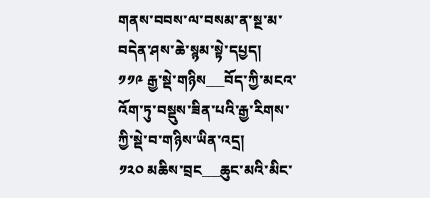གནས་བབས་ལ་བསམ་ན་སྔ་མ་བདེན་ཤས་ཆེ་སྙམ་སྟེ་དཔྱད།
༡༡༩ རྒྱ་སྡེ་གཉིས___བོད་ཀྱི་མངའ་འོག་ཏུ་བསྡུས་ཟིན་པའི་རྒྱ་རིགས་ཀྱི་སྡེ་བ་གཉིས་ཡིན་འདྲ།
༡༢༠ མཆིས་བྲང___ཆུང་མའི་མིང་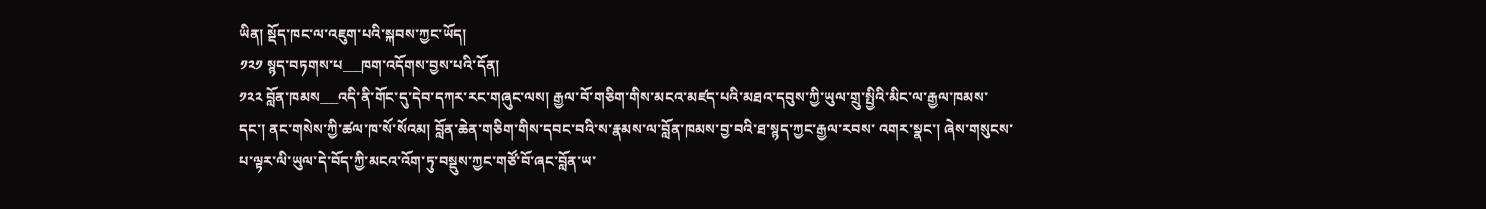ཡིན། སྡོད་ཁང་ལ་འཇུག་པའི་སྐབས་ཀྱང་ཡོད།
༡༢༡ སྙད་བཏགས་པ___ཁག་འདོགས་བྱས་པའི་དོན།
༡༢༢ བློན་ཁམས___འདི་ནི་གོང་དུ་དེབ་དཀར་རང་གཞུང་ལས། རྒྱལ་བོ་གཅིག་གིས་མངའ་མཛད་པའི་མཐའ་དབུས་ཀྱི་ཡུལ་གྲུ་སྤྱིའི་མིང་ལ་རྒྱལ་ཁམས་ དང་། ནང་གསེས་ཀྱི་ཚལ་ཁ་སོ་སོའམ། བློན་ཆེན་གཅིག་གིས་དབང་བའི་ས་རྣམས་ལ་བློན་ཁམས་བྱ་བའི་ཐ་སྙད་ཀྱང་རྒྱལ་རབས་ འགར་སྣང་། ཞེས་གསུངས་པ་ལྟར་ལི་ཡུལ་དེ་བོད་ཀྱི་མངའ་འོག་ཏུ་བསྡུས་ཀྱང་གཙོ་བོ་ཞང་བློན་ཡ་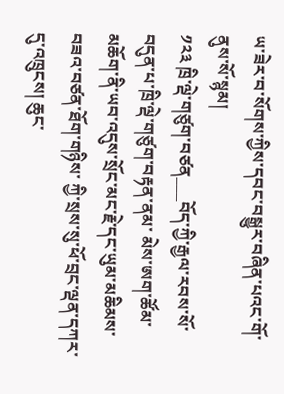ཡ་ཟེར་བ་སོགས་ཀྱིས་དབང་བསྒྱུར་བཞིན་པའང་གོ་ནུས་སོ་སྙམ།
༡༢༣ ཁྲི་ལྡེ་གཙུག་བཙན___བོད་ཀྱི་རྒྱལ་རབས་སོ་བདུན་པ་ཁྲི་ལྡེ་གཙུག་བརྟན་ནམ་ མེས་ཨག་ཚོམ་མཆོག་ནི་ཡབ་འདུས་སྲོང་མང་རྗེ་དང་ཡུམ་མཆིམས་བཟའ་བཙན་ཐོག་གཉིས་ ཀྱི་སྲས་སུ་ཕོ་བྲང་ལྡན་དཀར་དུ་འཁྲུངས། ཆུང་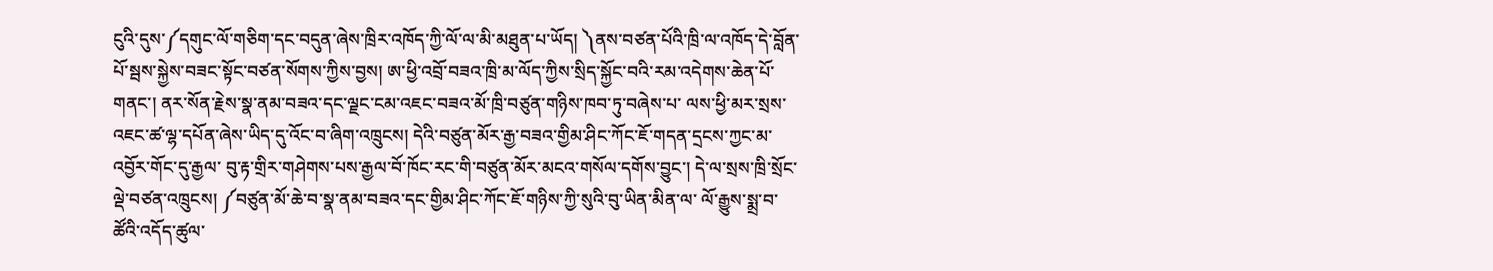ངུའི་དུས་༼དགུང་ལོ་གཅིག་དང་བདུན་ཞེས་ཁྲིར་འཁོད་ཀྱི་ལོ་ལ་མི་མཐུན་པ་ཡོད། ༽ནས་བཙན་པོའི་ཁྲི་ལ་འཁོད་དེ་བློན་པོ་སྦས་སྐྱེས་བཟང་སྟོང་བཙན་སོགས་ཀྱིས་བྱས། ཨ་ཕྱི་འབྲོ་བཟའ་ཁྲི་མ་ལོད་ཀྱིས་སྲིད་སྐྱོང་བའི་རམ་འདེགས་ཆེན་པོ་གནང་། ནར་སོན་རྗེས་སྣ་ནམ་བཟའ་དང་ལྗང་ངམ་འཇང་བཟའ་མོ་ཁྲི་བཙུན་གཉིས་ཁབ་ཏུ་བཞེས་པ་ ལས་ཕྱི་མར་སྲས་འཇང་ཚ་ལྷ་དཔོན་ཞེས་ཡིད་དུ་འོང་བ་ཞིག་འཁྲུངས། དེའི་བཙུན་མོར་རྒྱ་བཟའ་གྱིམ་ཤིང་ཀོང་ཇོ་གདན་དྲངས་ཀྱང་མ་འབྱོར་གོང་དུ་རྒྱལ་ བུ་རྟ་གྲིར་གཤེགས་པས་རྒྱལ་བོ་ཁོང་རང་གི་བཙུན་མོར་མངའ་གསོལ་དགོས་བྱུང་། དེ་ལ་སྲས་ཁྲི་སྲོང་ལྡེ་བཙན་འཁྲུངས། ༼བཙུན་མོ་ཆེ་བ་སྣ་ནམ་བཟའ་དང་གྱིམ་ཤིང་ཀོང་ཇོ་གཉིས་ཀྱི་སུའི་བུ་ཡིན་མིན་ལ་ ལོ་རྒྱུས་སྨྲ་བ་ཚོའི་འདོད་ཚུལ་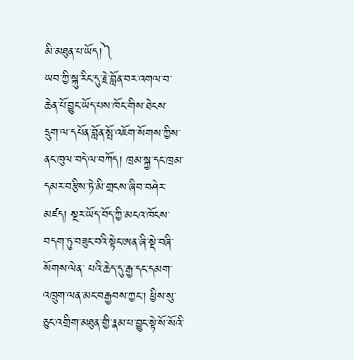མི་མཐུན་པ་ཡོད།༽
ཡབ་ཀྱི་སྐུ་རིང་དུ་རྗེ་བློན་བར་འགལ་བ་ཆེན་པོ་བྱུང་ཡོད་པས་ཁོང་གིས་ཐེངས་ དྲུག་ལ་དཔོན་བློན་སྤོ་འཇོག་སོགས་ཀྱིས་ནང་ཁུལ་བདེ་ལ་བཀོད། ཁྲམ་སྐྱ་དང་ཁྲམ་དམར་བརྩིས་ཏེ་མི་གྲངས་ཞིབ་བཤེར་མཛད། སྔར་ཡོད་བོད་ཀྱི་མངའ་ཁོངས་བདག་ཏུ་བཟུང་བའི་སྟེང་ཨན་ཞི་སྡེ་བཞི་སོགས་ལེན་ པའི་ཆེད་དུ་རྒྱ་དང་དམག་འཁྲུག་ལན་མང་བརྒྱབས་ཀྱང་། ཕྱིས་སུ་ཅུང་འགྲིག་མཐུན་གྱི་རྣམ་པ་བྱུང་སྟེ་སོ་སོའི་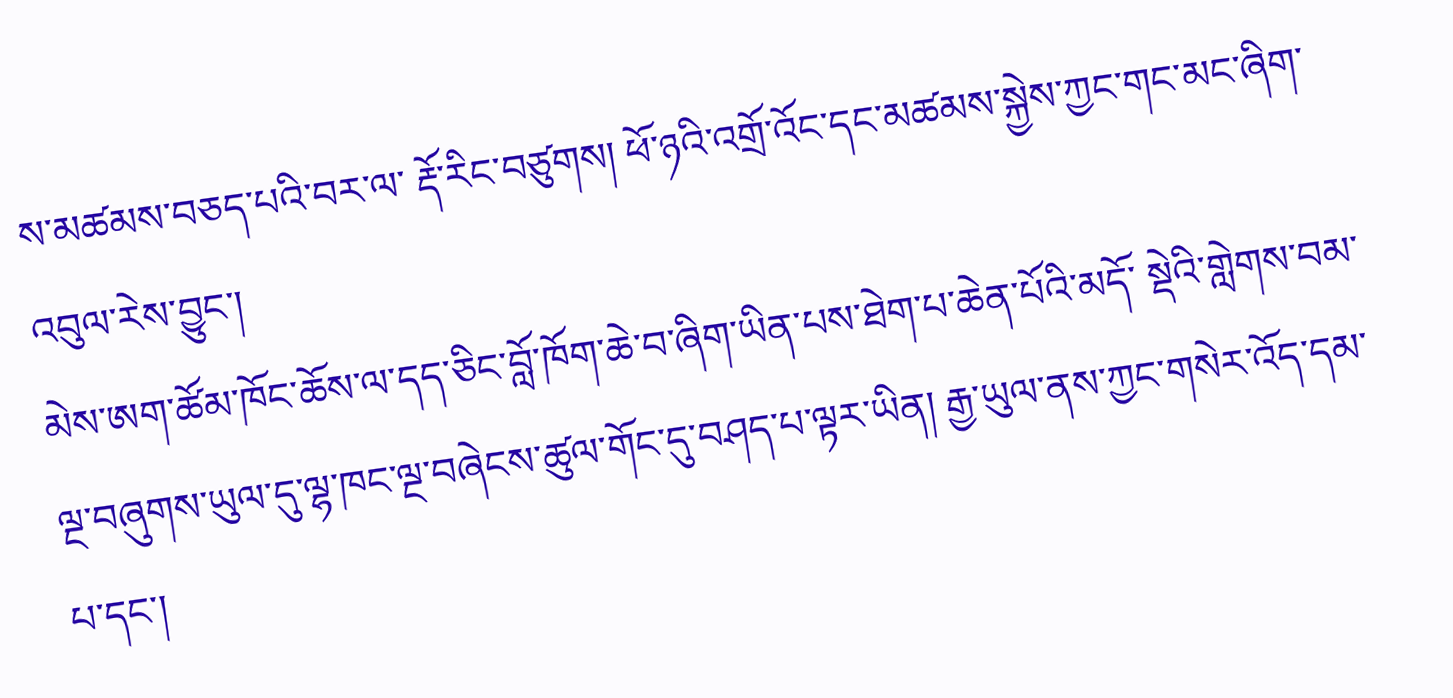ས་མཚམས་བཅད་པའི་བར་ལ་ རྡོ་རིང་བཙུགས། ཕོ་ཉའི་འགྲོ་འོང་དང་མཚམས་སྐྱེས་ཀྱང་གང་མང་ཞིག་འབུལ་རེས་བྱུང་།
མེས་ཨག་ཚོམ་ཁོང་ཆོས་ལ་དད་ཅིང་བློ་ཁོག་ཆེ་བ་ཞིག་ཡིན་པས་ཐེག་པ་ཆེན་པོའི་མདོ་ སྡེའི་གླེགས་བམ་ལྔ་བཞུགས་ཡུལ་དུ་ལྷ་ཁང་ལྔ་བཞེངས་ཚུལ་གོང་དུ་བཤད་པ་ལྟར་ཡིན། རྒྱ་ཡུལ་ནས་ཀྱང་གསེར་འོད་དམ་པ་དང་།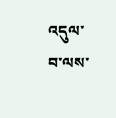འདུལ་བ་ལས་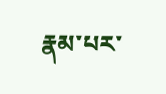རྣམ་པར་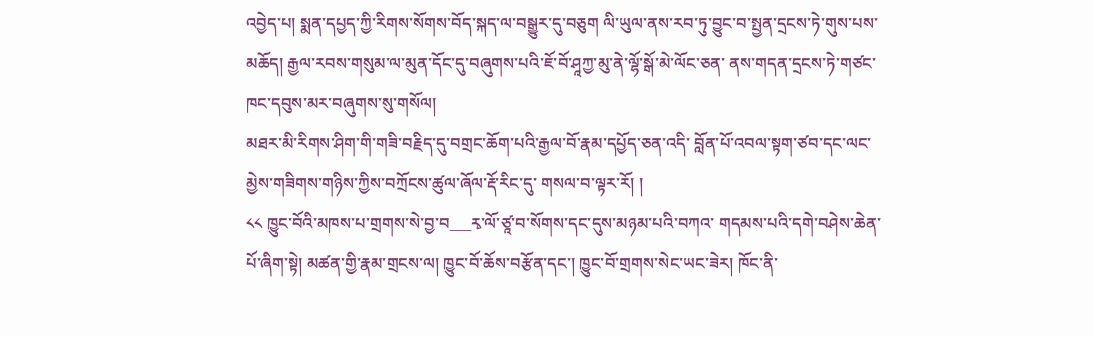འབྱེད་པ། སྨན་དཔྱད་ཀྱི་རིགས་སོགས་བོད་སྐད་ལ་བསྒྱུར་དུ་བཅུག ལི་ཡུལ་ནས་རབ་ཏུ་བྱུང་བ་སྤྱན་དྲངས་ཏེ་གུས་པས་མཆོད། རྒྱལ་རབས་གསུམ་ལ་མུན་དོང་དུ་བཞུགས་པའི་ཇོ་བོ་ཤཱཀྱ་མུ་ནེ་ལྷོ་སྒོ་མེ་ལོང་ཅན་ ནས་གདན་དྲངས་ཏེ་གཙང་ཁང་དབུས་མར་བཞུགས་སུ་གསོལ།
མཐར་མི་རིགས་ཤིག་གི་གཟི་བརྗིད་དུ་བགྲང་ཆོག་པའི་རྒྱལ་བོ་རྣམ་དཔྱོད་ཅན་འདི་ བློན་པོ་འབལ་སྟག་ཙབ་དང་ལང་མྱེས་གཟིགས་གཉིས་ཀྱིས་བཀྲོངས་ཚུལ་ཞོལ་རྡོ་རིང་དུ་ གསལ་བ་ལྟར་རོ། །
༨༨ ཁྱུང་བོའི་མཁས་པ་གྲགས་སེ་བྱ་བ___རྭ་ལོ་ཙཱ་བ་སོགས་དང་དུས་མཉམ་པའི་བཀའ་ གདམས་པའི་དགེ་བཤེས་ཆེན་པོ་ཞིག་སྟེ། མཚན་གྱི་རྣམ་གྲངས་ལ། ཁྱུང་བོ་ཆོས་བརྩོན་དང་། ཁྱུང་བོ་གྲགས་སེང་ཡང་ཟེར། ཁོང་ནི་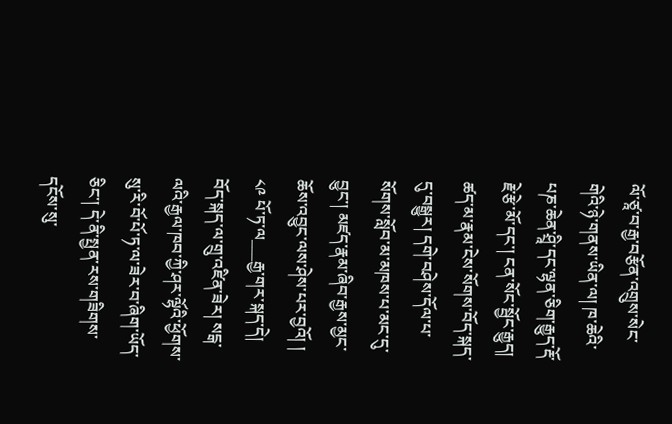ལོ་ཙཱ་བ་རྒྱ་བརྩོན་འགྲུས་སེང་གེའི་ཉེ་གནས་ཡིན་ལ། ཁ་ཆེའི་པཎ་ཆེན་ཤྲཱི་དང་ལྷན་ཅིག་རྒྱུད་རྡོ་རྗེ་རྩེ་མོ་དང་། ངན་སོང་སྦྱོང་རྒྱུད། ཚད་མ་རྣམ་ངེས་སོགས་བོད་སྐད་དུ་བསྒྱུར། དགེ་བཤེས་དོལ་པ་སོགས་སློབ་མ་མཁས་པ་མང་དུ་བྱུང་། མཛད་རྣམ་ཞིབ་རྒྱས་མྱང་ཆོས་འབྱུང་ལས་ཤེས་པར་བྱའོ། །
༨༩ པོ་ཏ་ལ___རྒྱ་གར་སྐད་དེ། བོད་སྐད་ལ་གྲུ་འཛིན་ཟེར། སངྒ་ལའི་རྒྱལ་ཁབ་ཀྱི་ཤར་ལྷོའི་ཕྱོགས་སུ་རི་བོ་པོ་ཏ་ལ་ཟེར་བ་ཞིག་ཡོད་ཅིང་། དེ་ནི་སྤྱན་རས་གཟིགས་དངོས་སུ་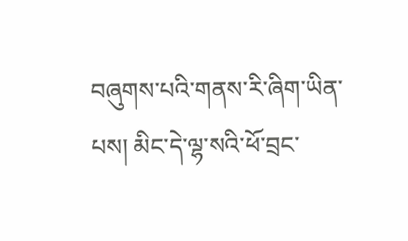བཞུགས་པའི་གནས་རི་ཞིག་ཡིན་པས། མིང་དེ་ལྷ་སའི་ཕོ་བྲང་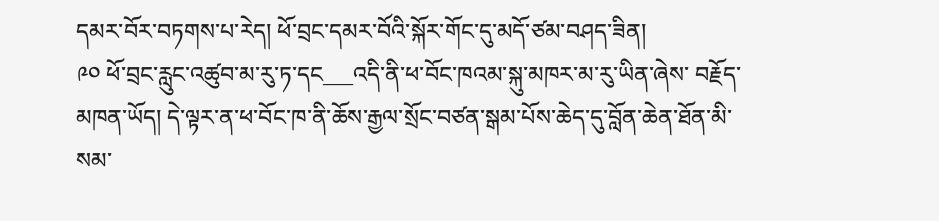དམར་བོར་བཏགས་པ་རེད། ཕོ་བྲང་དམར་བོའི་སྐོར་གོང་དུ་མདོ་ཙམ་བཤད་ཟིན།
༩༠ ཕོ་བྲང་རླུང་འཚུབ་མ་རུ་ཏ་དང___འདི་ནི་ཕ་བོང་ཁའམ་སྐུ་མཁར་མ་རུ་ཡིན་ཞེས་ བརྗོད་མཁན་ཡོད། དེ་ལྟར་ན་ཕ་བོང་ཁ་ནི་ཆོས་རྒྱལ་སྲོང་བཙན་སྒམ་པོས་ཆེད་དུ་བློན་ཆེན་ཐོན་མི་སམ་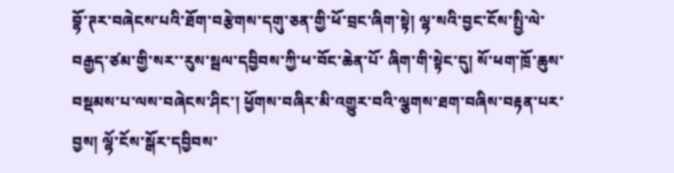བྷོ་ཊར་བཞེངས་པའི་ཐོག་བརྩེགས་དགུ་ཅན་གྱི་ཕོ་བྲང་ཞིག་སྟེ། ལྷ་སའི་བྱང་ངོས་སྤྱི་ལེ་བརྒྱད་ཙམ་གྱི་སར་་རུས་སྦལ་དབྱིབས་ཀྱི་ཕ་བོང་ཆེན་པོ་ ཞིག་གི་སྟེང་དུ། སོ་ཕག་ཁྲོ་ཆུས་བསྡམས་པ་ལས་བཞེངས་ཤིང་། ཕྱོགས་བཞིར་མི་འགྱུར་བའི་ལྕགས་ཐག་བཞིས་བརྟན་པར་བྱས། ལྷོ་ངོས་སྒོར་དབྱིབས་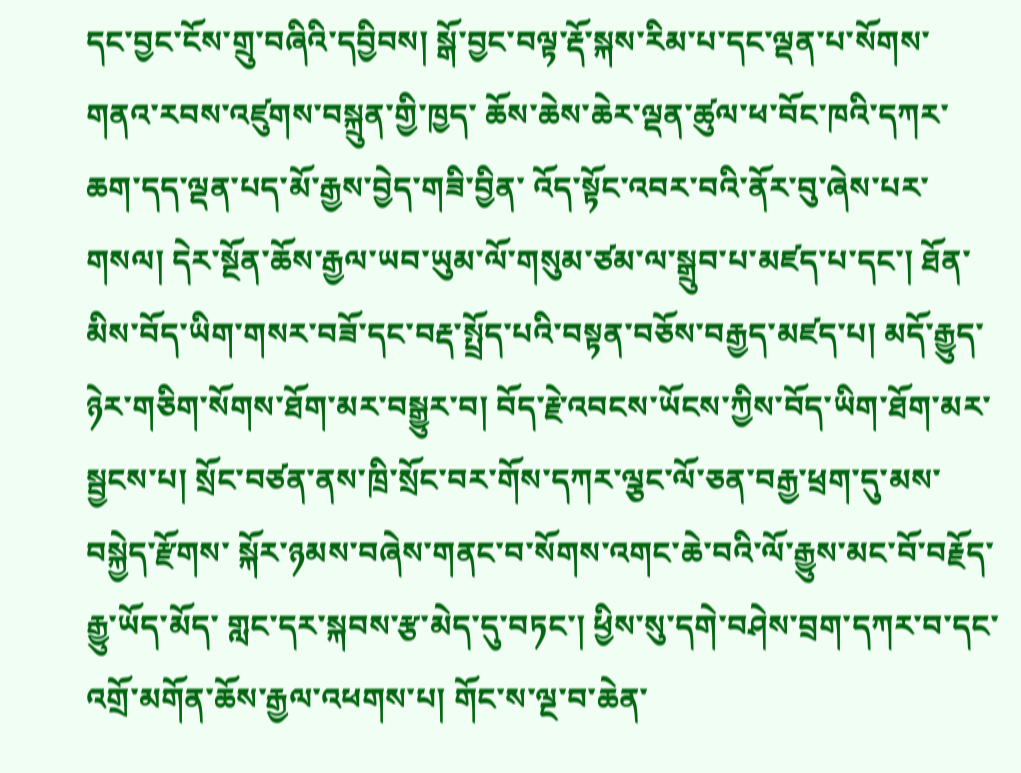དང་བྱང་ངོས་གྲུ་བཞིའི་དབྱིབས། སྒོ་བྱང་བལྟ་རྡོ་སྐས་རིམ་པ་དང་ལྡན་པ་སོགས་གནའ་རབས་འཛུགས་བསྐྲུན་གྱི་ཁྱད་ ཆོས་ཆེས་ཆེར་ལྡན་ཚུལ་ཕ་བོང་ཁའི་དཀར་ཆག་དད་ལྡན་པད་མོ་རྒྱས་བྱེད་གཟི་བྱིན་ འོད་སྟོང་འབར་བའི་ནོར་བུ་ཞེས་པར་གསལ། དེར་སྔོན་ཆོས་རྒྱལ་ཡབ་ཡུམ་ལོ་གསུམ་ཙམ་ལ་སྒྲུབ་པ་མཛད་པ་དང་། ཐོན་མིས་བོད་ཡིག་གསར་བཟོ་དང་བརྡ་སྤྲོད་པའི་བསྟན་བཅོས་བརྒྱད་མཛད་པ། མདོ་རྒྱུད་ཉེར་གཅིག་སོགས་ཐོག་མར་བསྒྱུར་བ། བོད་རྗེ་འབངས་ཡོངས་ཀྱིས་བོད་ཡིག་ཐོག་མར་སྦྱངས་པ། སྲོང་བཙན་ནས་ཁྲི་སྲོང་བར་གོས་དཀར་ལྕང་ལོ་ཅན་བརྒྱ་ཕྲག་དུ་མས་བསྐྱེད་རྫོགས་ སྐོར་ཉམས་བཞེས་གནང་བ་སོགས་འགང་ཆེ་བའི་ལོ་རྒྱུས་མང་བོ་བརྗོད་རྒྱུ་ཡོད་མོད་ གླང་དར་སྐབས་རྩ་མེད་དུ་བཏང་། ཕྱིས་སུ་དགེ་བཤེས་བྲག་དཀར་བ་དང་འགྲོ་མགོན་ཆོས་རྒྱལ་འཕགས་པ། གོང་ས་ལྔ་བ་ཆེན་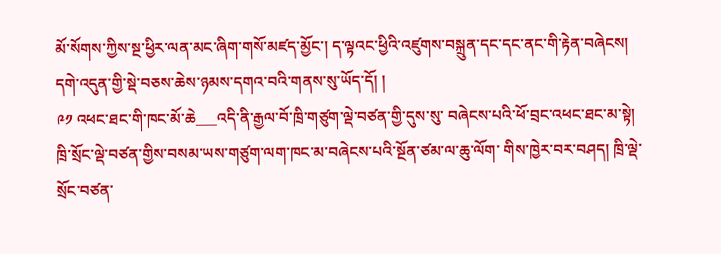མོ་སོགས་ཀྱིས་སྔ་ཕྱིར་ལན་མང་ཞིག་གསོ་མཛད་མྱོང་། ད་ལྟའང་ཕྱིའི་འཛུགས་བསྐྲུན་དང་དང་ནང་གི་རྟེན་བཞེངས། དགེ་འདུན་གྱི་སྡེ་བཅས་ཆེས་ཉམས་དགའ་བའི་གནས་སུ་ཡོད་དོ། །
༩༡ འཕང་ཐང་གི་ཁང་མོ་ཆེ___འདི་ནི་རྒྱལ་བོ་ཁྲི་གཙུག་ལྡེ་བཙན་གྱི་དུས་སུ་ བཞེངས་པའི་ཕོ་བྲང་འཕང་ཐང་མ་སྟེ། ཁྲི་སྲོང་ལྡེ་བཙན་གྱིས་བསམ་ཡས་གཙུག་ལག་ཁང་མ་བཞེངས་པའི་སྔོན་ཙམ་ལ་ཆུ་ལོག་ གིས་ཁྱེར་བར་བཤད། ཁྲི་ལྡེ་སྲོང་བཙན་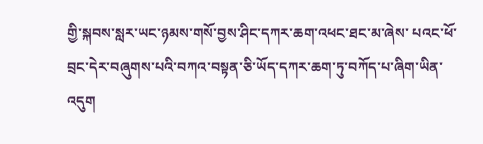གྱི་སྐབས་སླར་ཡང་ཉམས་གསོ་བྱས་ཤིང་དཀར་ཆག་འཕང་ཐང་མ་ཞེས་ པའང་ཕོ་བྲང་དེར་བཞུགས་པའི་བཀའ་བསྟན་ཅི་ཡོད་དཀར་ཆག་ཏུ་བཀོད་པ་ཞིག་ཡིན་འདུག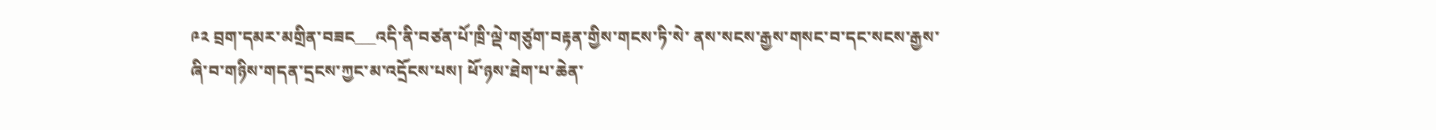༩༢ བྲག་དམར་མགྲིན་བཟང___འདི་ནི་བཙན་པོ་ཁྲི་ལྡེ་གཙུག་བརྟན་གྱིས་གངས་ཏི་སེ་ ནས་སངས་རྒྱས་གསང་བ་དང་སངས་རྒྱས་ཞི་བ་གཉིས་གདན་དྲངས་ཀྱང་མ་འདྲོངས་པས། ཕོ་ཉས་ཐེག་པ་ཆེན་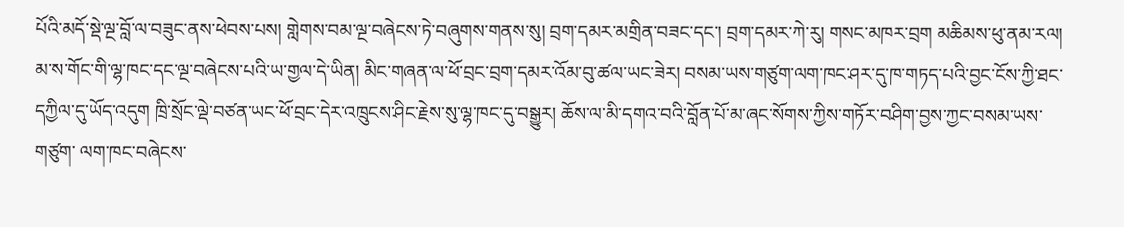པོའི་མདོ་སྡེ་ལྔ་བློ་ལ་བཟུང་ནས་ཕེབས་པས། གླེགས་བམ་ལྔ་བཞེངས་ཏེ་བཞུགས་གནས་སུ། བྲག་དམར་མགྲིན་བཟང་དང་། བྲག་དམར་ཀེ་རུ། གསང་མཁར་བྲག མཆིམས་ཕུ་ནམ་རལ། མ་ས་གོང་གི་ལྷ་ཁང་དང་ལྔ་བཞེངས་པའི་ཡ་གྱལ་དེ་ཡིན། མིང་གཞན་ལ་ཕོ་བྲང་བྲག་དམར་འོམ་བུ་ཚལ་ཡང་ཟེར། བསམ་ཡས་གཙུག་ལག་ཁང་ཤར་དུ་ཁ་གཏད་པའི་བྱང་ངོས་ཀྱི་ཐང་དཀྱིལ་དུ་ཡོད་འདུག ཁྲི་སྲོང་ལྡེ་བཙན་ཡང་ཕོ་བྲང་དེར་འཁྲུངས་ཤིང་རྗེས་སུ་ལྷ་ཁང་དུ་བསྒྱུར། ཆོས་ལ་མི་དགའ་བའི་བློན་པོ་མ་ཞང་སོགས་ཀྱིས་གཏོར་བཤིག་བྱས་ཀྱང་བསམ་ཡས་གཙུག་ ལག་ཁང་བཞེངས་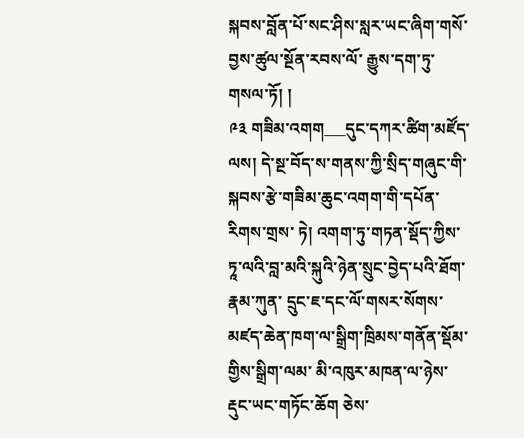སྐབས་བློན་པོ་སང་ཤིས་སླར་ཡང་ཞིག་གསོ་བྱས་ཚུལ་སྔོན་རབས་ལོ་ རྒྱུས་དག་ཏུ་གསལ་ཏོ། །
༩༣ གཟིམ་འགག___དུང་དཀར་ཚིག་མཛོད་ལས། དེ་སྔ་བོད་ས་གནས་ཀྱི་སྲིད་གཞུང་གི་སྐབས་རྩེ་གཟིམ་ཆུང་འགག་གི་དཔོན་རིགས་གྲས་ ཏེ། འགག་ཏུ་གཏན་སྡོད་ཀྱིས་ཏཱ་ལའི་བླ་མའི་སྐུའི་ཉེན་སྲུང་བྱེད་པའི་ཐོག་རྣམ་ཀུན་ དྲུང་ཇ་དང་ལོ་གསར་སོགས་མཛད་ཆེན་ཁག་ལ་སྒྲིག་ཁྲིམས་གནོན་སྡོམ་གྱིས་སྒྲིག་ལམ་ མི་འཁུར་མཁན་ལ་ཉེས་རྡུང་ཡང་གཏོང་ཆོག ཅེས་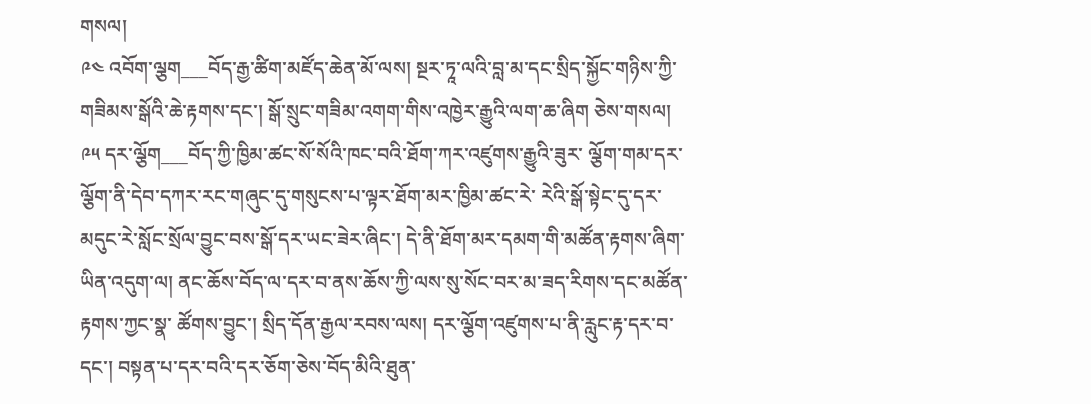གསལ།
༩༤ འབོག་ལྕག___བོད་རྒྱ་ཚིག་མཛོད་ཆེན་མོ་ལས། སྔར་ཏཱ་ལའི་བླ་མ་དང་སྲིད་སྐྱོང་གཉིས་ཀྱི་གཟིམས་སྒོའི་ཆེ་རྟགས་དང་། སྒོ་སྲུང་གཟིམ་འགག་གིས་འཁྱེར་རྒྱུའི་ལག་ཆ་ཞིག ཅེས་གསལ།
༩༥ དར་ལྕོག___བོད་ཀྱི་ཁྱིམ་ཚང་སོ་སོའི་ཁང་བའི་ཐོག་ཀར་འཛུགས་རྒྱུའི་ཟུར་ ལྕོག་གམ་དར་ལྕོག་ནི་དེབ་དཀར་རང་གཞུང་དུ་གསུངས་པ་ལྟར་ཐོག་མར་ཁྱིམ་ཚང་རེ་ རེའི་སྒོ་སྟེང་དུ་དར་མདུང་རེ་སློང་སྲོལ་བྱུང་བས་སྒོ་དར་ཡང་ཟེར་ཞིང་། དེ་ནི་ཐོག་མར་དམག་གི་མཚོན་རྟགས་ཞིག་ཡིན་འདུག་ལ། ནང་ཆོས་བོད་ལ་དར་བ་ནས་ཆོས་ཀྱི་ལས་སུ་སོང་བར་མ་ཟད་རིགས་དང་མཚོན་རྟགས་ཀྱང་སྣ་ ཚོགས་བྱུང་། སྲིད་དོན་རྒྱལ་རབས་ལས། དར་ལྕོག་འཛུགས་པ་ནི་རླུང་རྟ་དར་བ་དང་། བསྟན་པ་དར་བའི་དར་ཅོག་ཅེས་བོད་མིའི་ཐུན་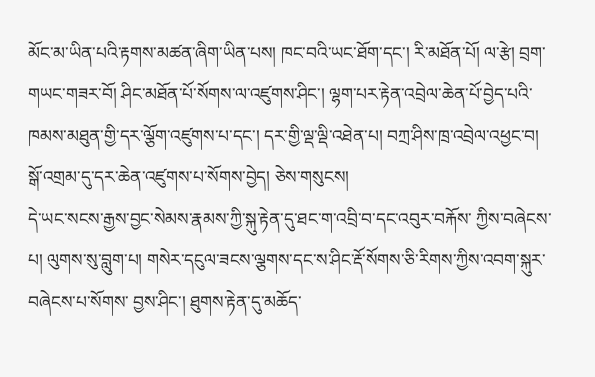མོང་མ་ཡིན་པའི་རྟགས་མཚན་ཞིག་ཡིན་པས། ཁང་བའི་ཡང་ཐོག་དང་། རི་མཐོན་པོ། ལ་རྩེ། བྲག་གཡང་གཟར་བོ། ཤིང་མཐོན་པོ་སོགས་ལ་འཛུགས་ཤིང་། ལྷག་པར་རྟེན་འབྲེལ་ཆེན་པོ་བྱེད་པའི་ཁམས་མཐུན་གྱི་དར་ལྕོག་འཛུགས་པ་དང་། དར་གྱི་ལྡ་ལྡི་འཐེན་པ། བཀྲ་ཤིས་ཁྲ་འབྲེལ་འཕྱང་བ། སྒོ་འགྲམ་དུ་དར་ཆེན་འཛུགས་པ་སོགས་བྱེད། ཅེས་གསུངས།
དེ་ཡང་སངས་རྒྱས་བྱང་སེམས་རྣམས་ཀྱི་སྐུ་རྟེན་དུ་ཐང་ག་འབྲི་བ་དང་འབུར་བརྐོས་ ཀྱིས་བཞེངས་པ། ལུགས་སུ་བླུག་པ། གསེར་དངུལ་ཟངས་ལྕགས་དང་ས་ཤིང་རྡོ་སོགས་ཅི་རིགས་ཀྱིས་འབག་སྐུར་བཞེངས་པ་སོགས་ བྱས་ཤིང་། ཐུགས་རྟེན་དུ་མཆོད་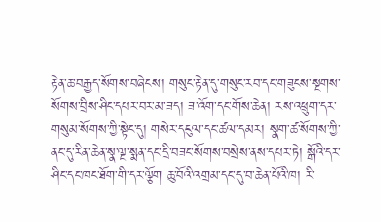རྟེན་ཆ་བརྒྱད་སོགས་བཞེངས། གསུང་རྟེན་དུ་གསུང་རབ་དང་གཟུངས་སྔགས་སོགས་བྲིས་ཤིང་དཔར་བར་མ་ཟད། ཟ་འོག་དང་གོས་ཆེན། རས་འཕྲུག་དར་གསུམ་སོགས་ཀྱི་སྟེང་དུ། གསེར་དངུལ་དང་ཚལ་དམར། སྣག་ཚ་སོགས་ཀྱི་ནང་དུ་རིན་ཆེན་སྣ་ལྔ་སྨན་དང་དྲི་བཟང་སོགས་བསྲེས་ནས་དཔར་ཏེ། སྒོའི་དར་ཤིང་དང་ཁང་ཐོག་གི་དར་ལྕོག ཆུ་བོའི་འགྲམ་དང་དུ་བ་ཆེན་པོའི་ཁ། རི་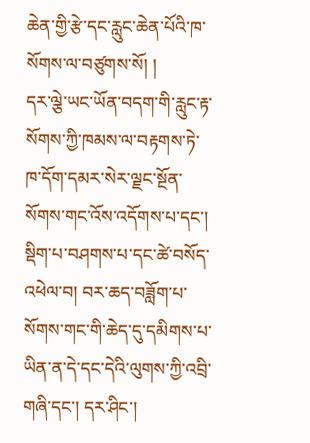ཆེན་གྱི་རྩེ་དང་རླུང་ཆེན་པོའི་ཁ་སོགས་ལ་བཙུགས་སོ། །
དར་ལྕེ་ཡང་ཡོན་བདག་གི་རླུང་རྟ་སོགས་ཀྱི་ཁམས་ལ་བརྟགས་ཏེ་ཁ་དོག་དམར་སེར་ལྗང་སྔོན་སོགས་གང་འོས་འདོགས་པ་དང་། སྡིག་པ་བཤགས་པ་དང་ཚེ་བསོད་འཕེལ་བ། བར་ཆད་བཟློག་པ་སོགས་གང་གི་ཆེད་དུ་དམིགས་པ་ཡིན་ན་དེ་དང་དེའི་ལུགས་ཀྱི་འབྲི་གཞི་དང་། དར་ཤིང་།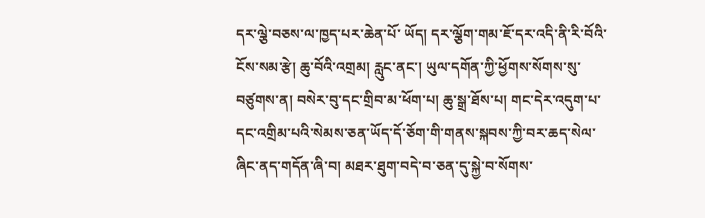དར་ལྕེ་བཅས་ལ་ཁྱད་པར་ཆེན་པོ་ ཡོད། དར་ལྕོག་གམ་ཇོ་དར་འདི་ནི་རི་བོའི་ངོས་སམ་རྩེ། ཆུ་བོའི་འགྲམ། རླུང་ནང་། ཡུལ་དགོན་ཀྱི་ཕྱོགས་སོགས་སུ་བཙུགས་ན། བསེར་བུ་དང་གྲིབ་མ་ཕོག་པ། ཆུ་སྒྲ་ཐོས་པ། གང་དེར་འདུག་པ་དང་འགྲིམ་པའི་སེམས་ཅན་ཡོད་དོ་ཅོག་གི་གནས་སྐབས་ཀྱི་བར་ཆད་སེལ་ ཞིང་ནད་གདོན་ཞི་བ། མཐར་ཐུག་བདེ་བ་ཅན་དུ་སྐྱེ་བ་སོགས་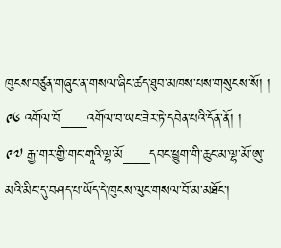ཁུངས་བཙུན་གཞུང་ན་གསལ་ཞིང་ཚད་ཐུབ་མཁས་པས་གསུངས་སོ། །
༩༦ འགོལ་བོ___འགོལ་བ་ཡང་ཟེར་ཏེ་དབེན་པའི་དོན་ནོ། །
༩༧ རྒྱ་གར་གྱི་གང་གཱའི་ལྷ་མོ___དབང་ཕྱུག་གི་ཆུང་མ་ལྷ་མོ་ཨུ་མའི་མིང་དུ་བཤད་པ་ཡོད་དེ་ཁུངས་ལུང་གསལ་བོ་མ་མཐོང་།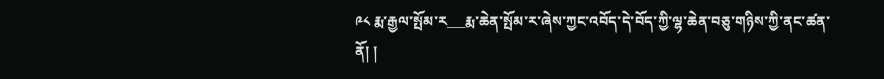༩༨ རྨ་རྒྱལ་སྤོམ་ར___རྨ་ཆེན་སྤོམ་ར་ཞེས་ཀྱང་འབོད་དེ་བོད་ཀྱི་ལྷ་ཆེན་བཅུ་གཉིས་ཀྱི་ནང་ཚན་ནོ། །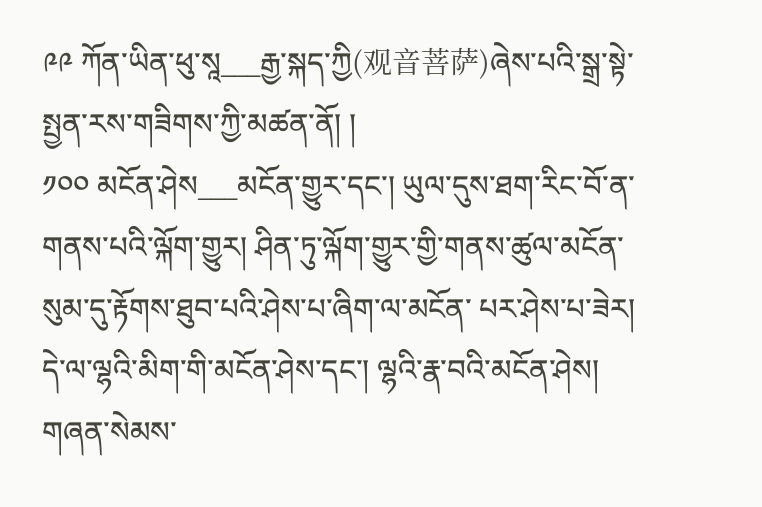༩༩ ཀོན་ཡིན་ཕུ་སཱ___རྒྱ་སྐད་ཀྱི(观音菩萨)ཞེས་པའི་སྒྲ་སྟེ་སྤྱན་རས་གཟིགས་ཀྱི་མཚན་ནོ། །
༡༠༠ མངོན་ཤེས___མངོན་གྱུར་དང་། ཡུལ་དུས་ཐག་རིང་བོ་ན་གནས་པའི་ལྐོག་གྱུར། ཤིན་ཏུ་ལྐོག་གྱུར་གྱི་གནས་ཚུལ་མངོན་སུམ་དུ་རྟོགས་ཐུབ་པའི་ཤེས་པ་ཞིག་ལ་མངོན་ པར་ཤེས་པ་ཟེར། དེ་ལ་ལྷའི་མིག་གི་མངོན་ཤེས་དང་། ལྷའི་རྣ་བའི་མངོན་ཤེས། གཞན་སེམས་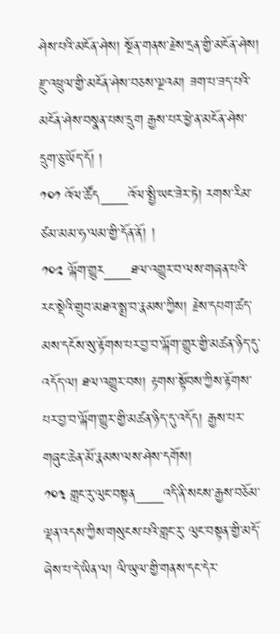ཤེས་པའི་མངོན་ཤེས། སྔོན་གནས་རྗེས་དྲན་གྱི་མངོན་ཤེས། རྫུ་འཕྲུལ་གྱི་མངོན་ཤེས་བཅས་ལྔའམ། ཟག་པ་ཟད་པའི་མངོན་ཤེས་བསྣན་པས་དྲུག རྒྱས་པར་ཕྱེ་ན་མངོན་ཤེས་དྲུག་ཅུ་ཡོད་དོ། །
༡༠༡ འོལ་ཚོད___འོལ་སྤྱི་ཡང་ཟེར་ཏེ། རགས་རིམ་ཙམ་མམ་ཧ་ལམ་གྱི་དོན་ནོ། །
༡༠༢ ལྐོག་གྱུར___ཐལ་འགྱུར་བ་ལས་གཞན་པའི་རང་སྡེའི་གྲུབ་མཐའ་སྨྲ་བ་རྣམས་ཀྱིས། རྗེས་དཔག་ཚད་མས་དངོས་སུ་རྟོགས་པར་བྱ་བ་ལྐོག་གྱུར་གྱི་མཚན་ཉིད་དུ་འདོད་ལ། ཐལ་འགྱུར་བས། རྟགས་སྟོབས་ཀྱིས་རྟོགས་པར་བྱ་བ་ལྐོག་གྱུར་གྱི་མཚན་ཉིད་དུ་འདོད། རྒྱས་པར་གཞུང་ཆེན་མོ་རྣམས་ལས་ཤེས་དགོས།
༡༠༣ གླང་རུ་ལུང་བསྟན___འདི་ནི་སངས་རྒྱས་བཅོམ་ལྡན་འདས་ཀྱིས་གསུངས་པའི་གླང་རུ་ ལུང་བསྟན་གྱི་མདོ་ཞེས་པ་དེ་ཡིན་ལ། ལི་ཡུལ་གྱི་གནས་དང་དེར་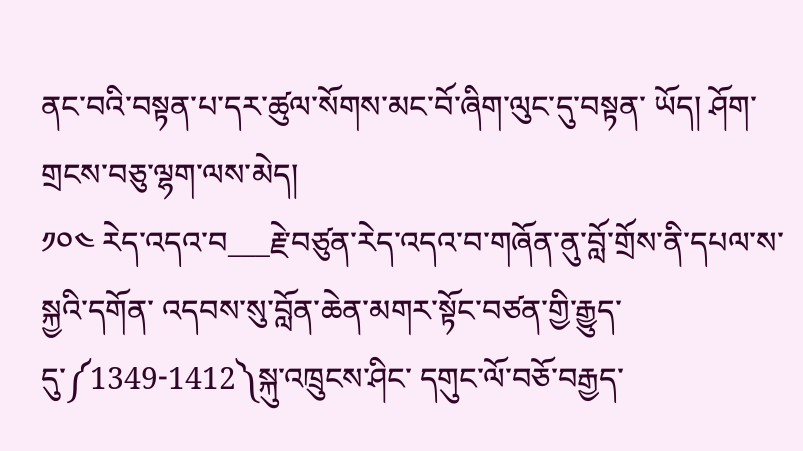ནང་བའི་བསྟན་པ་དར་ཚུལ་སོགས་མང་བོ་ཞིག་ལུང་དུ་བསྟན་ ཡོད། ཤོག་གྲངས་བཅུ་ལྷག་ལས་མེད།
༡༠༤ རེད་འདའ་བ___རྗེ་བཙུན་རེད་འདའ་བ་གཞོན་ནུ་བློ་གྲོས་ནི་དཔལ་ས་སྐྱའི་དགོན་ འདབས་སུ་བློན་ཆེན་མགར་སྟོང་བཙན་གྱི་རྒྱུད་དུ་༼1349-1412༽སྐུ་འཁྲུངས་ཤིང་ དགུང་ལོ་བཅོ་བརྒྱད་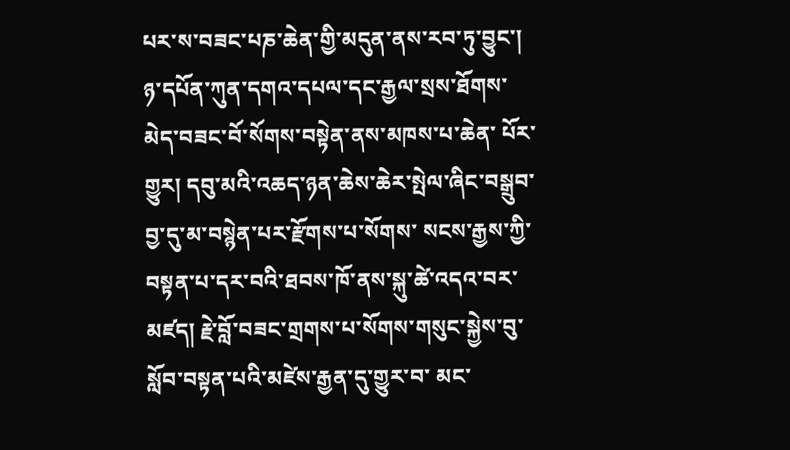པར་ས་བཟང་པཎ་ཆེན་གྱི་མདུན་ནས་རབ་ཏུ་བྱུང་། ཉ་དཔོན་ཀུན་དགའ་དཔལ་དང་རྒྱལ་སྲས་ཐོགས་མེད་བཟང་བོ་སོགས་བསྟེན་ནས་མཁས་པ་ཆེན་ པོར་གྱུར། དབུ་མའི་འཆད་ཉན་ཆེས་ཆེར་སྤེལ་ཞིང་བསྒྲུབ་བྱ་དུ་མ་བསྙེན་པར་རྫོགས་པ་སོགས་ སངས་རྒྱས་ཀྱི་བསྟན་པ་དར་བའི་ཐབས་ཁོ་ནས་སྐུ་ཚེ་འདའ་བར་མཛད། རྗེ་བློ་བཟང་གྲགས་པ་སོགས་གསུང་སྐྱེས་བུ་སློབ་བསྟན་པའི་མཛེས་རྒྱན་དུ་གྱུར་བ་ མང་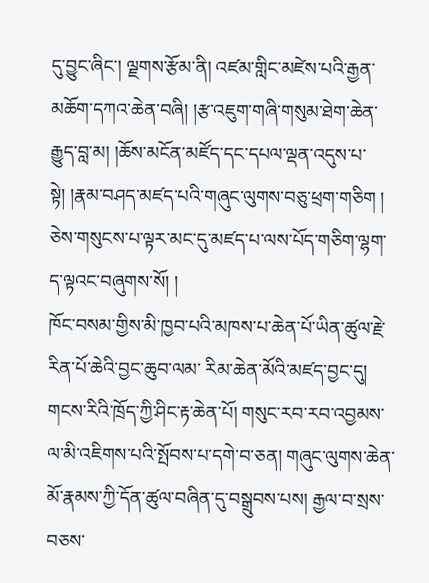དུ་བྱུང་ཞིང་། ལྗགས་རྩོམ་ནི། འཛམ་གླིང་མཛེས་པའི་རྒྱན་མཆོག་དཀའ་ཆེན་བཞི། །རྩ་འཇུག་གཞི་གསུམ་ཐེག་ཆེན་རྒྱུད་བླ་མ། །ཆོས་མངོན་མཛོད་དང་དཔལ་ལྡན་འདུས་པ་སྟེ། །རྣམ་བཤད་མཛད་པའི་གཞུང་ལུགས་བཅུ་ཕྲག་གཅིག ། ཅེས་གསུངས་པ་ལྟར་མང་དུ་མཛད་པ་ལས་པོད་གཅིག་ལྷག་ད་ལྟའང་བཞུགས་སོ། །
ཁོང་བསམ་གྱིས་མི་ཁྱབ་པའི་མཁས་པ་ཆེན་པོ་ཡིན་ཚུལ་རྗེ་རིན་པོ་ཆེའི་བྱང་ཆུབ་ལམ་ རིམ་ཆེན་མོའི་མཛད་བྱང་དུ། གངས་རིའི་ཁྲོད་ཀྱི་ཤིང་རྟ་ཆེན་པོ། གསུང་རབ་རབ་འབྱམས་ལ་མི་འཇིགས་པའི་སྤོབས་པ་དགེ་བ་ཅན། གཞུང་ལུགས་ཆེན་མོ་རྣམས་ཀྱི་དོན་ཚུལ་བཞིན་དུ་བསྒྲུབས་པས། རྒྱལ་བ་སྲས་བཅས་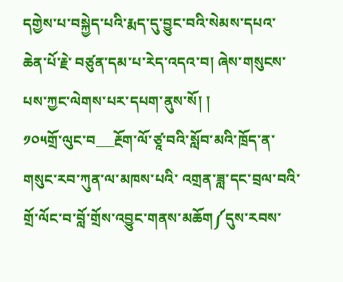དགྱེས་པ་བསྐྱེད་པའི་རྨད་དུ་བྱུང་བའི་སེམས་དཔའ་ཆེན་པོ་རྗེ་ བཙུན་དམ་པ་རེད་འདའ་བ། ཞེས་གསུངས་པས་ཀྱང་ལེགས་པར་དཔག་ནུས་སོ། །
༡༠༥གྲོ་ལུང་བ___རྔོག་ལོ་ཙཱ་བའི་སློབ་མའི་ཁྲོད་ན་གསུང་རབ་ཀུན་ལ་མཁས་པའི་ འགྲན་ཟླ་དང་བྲལ་བའི་གྲོ་ལོང་བ་བློ་གྲོས་འབྱུང་གནས་མཆོག༼དུས་རབས་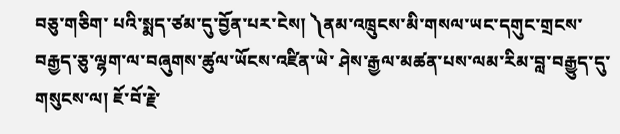བཅུ་གཅིག་ པའི་སྨད་ཙམ་དུ་བྱོན་པར་ངེས། ༽ནམ་འཁྲུངས་མི་གསལ་ཡང་དགུང་གྲངས་བརྒྱད་ཅུ་ལྷག་ལ་བཞུགས་ཚུལ་ཡོངས་འཛིན་ཡེ་ ཤེས་རྒྱལ་མཚན་པས་ལམ་རིམ་བླ་བརྒྱུད་དུ་གསུངས་ལ། ཇོ་བོ་རྗེ་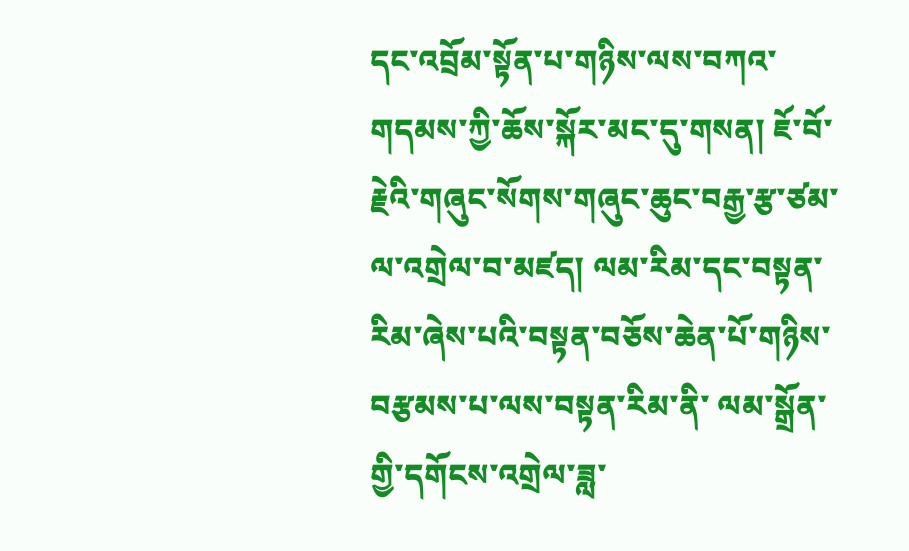དང་འབྲོམ་སྟོན་པ་གཉིས་ལས་བཀའ་གདམས་ཀྱི་ཆོས་སྐོར་མང་དུ་གསན། ཇོ་བོ་རྗེའི་གཞུང་སོགས་གཞུང་ཆུང་བརྒྱ་རྩ་ཙམ་ལ་འགྲེལ་བ་མཛད། ལམ་རིམ་དང་བསྟན་རིམ་ཞེས་པའི་བསྟན་བཅོས་ཆེན་པོ་གཉིས་བརྩམས་པ་ལས་བསྟན་རིམ་ནི་ ལམ་སྒྲོན་གྱི་དགོངས་འགྲེལ་ཟླ་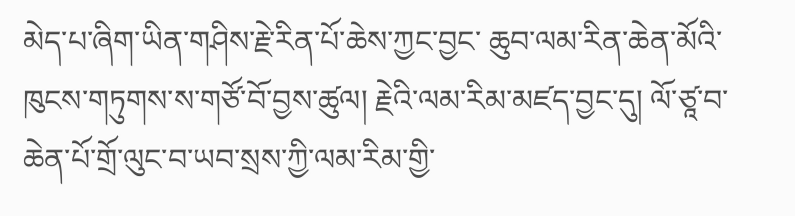མེད་པ་ཞིག་ཡིན་གཤིས་རྗེ་རིན་པོ་ཆེས་ཀྱང་བྱང་ ཆུབ་ལམ་རིན་ཆེན་མོའི་ཁུངས་གཏུགས་ས་གཙོ་བོ་བྱས་ཚུལ། རྗེའི་ལམ་རིམ་མཛད་བྱང་དུ། ལོ་ཙཱ་བ་ཆེན་པོ་གྲོ་ལུང་བ་ཡབ་སྲས་ཀྱི་ལམ་རིམ་གྱི་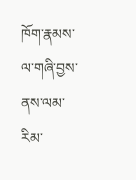ཁོག་རྣམས་ལ་གཞི་བྱས་ནས་ལམ་ རིམ་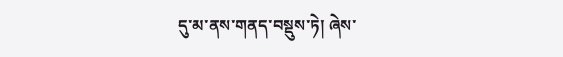དུ་མ་ནས་གནད་བསྡུས་ཏེ། ཞེས་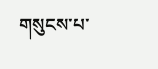གསུངས་པ་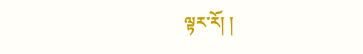ལྟར་རོ། །